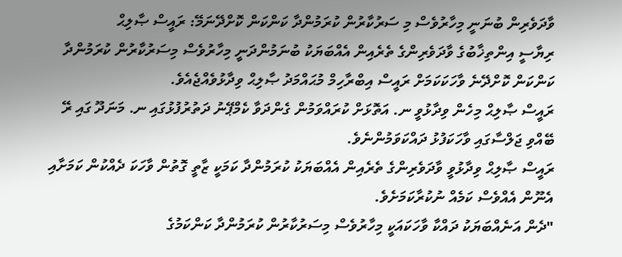ވާދަވެރިން ބުނަނީ މިހާރުވެސް މި ސަރުކާރުން ކުރަމުންދާ ކަންކަން ކޮށްދޭނަމޭ: ރައީސް ޞާލިޙް
ރިޔާސީ އިންތިޚާބުގެ ވާދަވެރިންގެ ތެރެއިން އެއްބަޔަކު ބުނަމުންދަނީ މިހާރުވެސް މިސަރުކާރުން ކުރަމުންދާ ކަންކަން ކޮށްދޭނެ ވާހަކަކަމަށް ރައީސް އިބްރާހިމް މުޙައްމަދު ޞާލިޙް ވިދާޅުވެއްޖެއެވެ.
ރައީސް ޞާލިޙް މިހެން ވިދާޅުވީ ނ. އަތޮޅަށް ކުރައްވަމުން ގެންދަވާ ކެމްޕޭނު ދަތުރުފުޅުގައި ނ. މަނަދޫ ގައި ރޭ ބޭއްވި ޖަލްސާގައި ވާހަކަފުޅު ދައްކަވަމުންނެވެ.
ރައީސް ޞާލިޙް ވިދާޅުވީ ވާދަވެރިންގެ ތެރެއިން އެއްބަޔަކު ކުރަމުންދާ ކަމަކީ ޒާތީ ގޮތުން ވާހަކަ ދެއްކުން ކަމަށާއި އެނޫން އެއްވެސް ކަމެއް ނުކުރާކަމަށެވެ.
"ދެން އަނެއްބަޔަކު ދައްކާ ވާހަކައަކީ މިހާރުވެސް މިސަރުކާރުން ކުރަމުންދާ ކަންކަމުގެ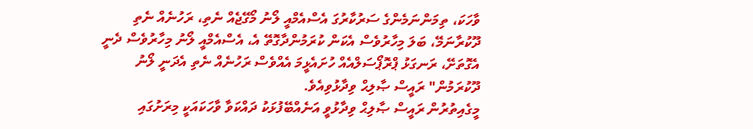ވާހަކަ، ތިމަންނަމެންގެ ސަރުކާރުގަ އެސްއެމްއީ ލޯނު މޯގޭޖެއް ނެތި، ރަހުނެއް ނެތި ދޫކުރާނަމޭ، ބަލަ މިހާރުވެސް އެކަން ކުރަމުންދާގޮތޭ އެ، އެސްއެމްއީ ލޯނު މިހާރުވެސް ދެނީ އެގޮތަށޭ، ރަނގަޅު ޕްރޮޕޯސަލްއެއް ހުށައެޅީމަ އެއްވެސް ރަހުނެއް ނެތި އެދަނީ ލޯނު ދޫކުރަމުން" ރައީސް ޞާލިޙް ވިދާޅުވިއެވެ.
މީގެއިތުރުން ރައީސް ޞާލިޙް ވިދާޅުވީ އަނެއްބޭފުޅަކު ދައްކަވާ ވާހަކައަކީ މިރަށުގައި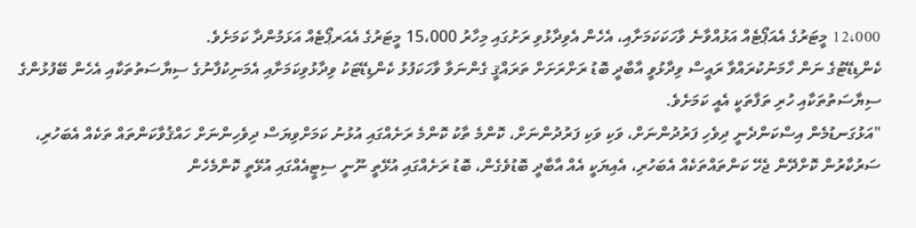12،000 މީޓަރުގެ އެއަޕޯޓެއް އަޅުއްވާނެ ވާހަކަކަމަށާއި، އެހެން އެވިދާޅުވި ރަށުގައި މިހާރު 15،000 މީޓަރުގެ އެއަރޕޯޓެއް އަޅަމުންދާ ކަމަށެވެ.
ކެންޑިޑޭޓުގެ ނަން ހާމަނުކުރައްވާ ރައީސް ވިދާޅުވީ އާބާދީ ބޮޑު ރަށްރަށަށް ތަރައްޤީ ގެންނަވާ ވާހަކަފުޅު ކެންޑިޑޭޓަކު ވިދާޅުވިކަމަށާއި އެމަނިކުފާނުގެ ސިޔާސަތުތަކާއި އެހެން ބޭފުޅުންގެ ސިޔާސަތުތަކާއި ހުރި ތަފާތަކީ އެއީ ކަމަށެވެ.
"އަޅުގަނޑުމެން އިސްކަންދެނީ ދިވެހި ފަރުދުންނަށް، ވަކި ވަކި ފަރުދުންނަށް، ކޮންމެ ތާކު ކޮންމެ ރަށެއްގައި އުޅުނު ކަމަށްވިޔަސް ދިވެހިންނަށް ހައްޤުވާކަންތައް ތަކެއް އެބަހުރި، ސަރުކާރުން ކޮށްދޭން ޖެހޭ ކަންތައްތަކެއް އެބަހުރި، އެއިޔަކީ އެއް އާބާދީ ބޮޑުވެގެން، ބޮޑު ރަށެއްގައި އުޅޭތީ ނޫނީ ސިޓީއެއްގައި އުޅޭތީ ކޮންމެހެން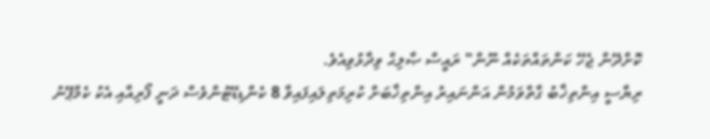ކޮށްދޭން ޖެހޭ ކަންތައްތަކެއް ނޫން" ރައީސް ޞާލިޙް ވިދާޅުވިއެވެ.
ރިޔާސީ އިންތިޚާބު ގާތްވަމުން އަންނައިރު އިންތިޚާބަށް ކުރިމަތިލައިފައިވާ 8 ކެންޑިޑޭޓުންވެސް ދަނީ ފޯރިއާއި އެކު ކެމްޕޭނު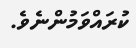ކުރައްވަމުންނެވެ.